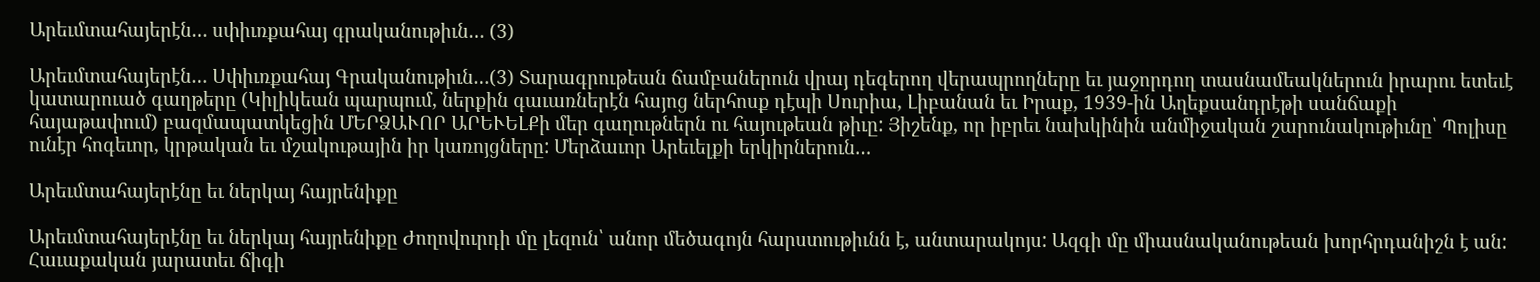Արեւմտահայերէն… սփիւռքահայ գրականութիւն… (3)

Արեւմտահայերէն… Սփիւռքահայ Գրականութիւն…(3) Տարագրութեան ճամբաներուն վրայ դեգերող վերապրողները եւ յաջորդող տասնամեակներուն իրարու ետեւէ կատարուած գաղթերը (Կիլիկեան պարպում, ներքին գաւառներէն հայոց ներհոսք դէպի Սուրիա, Լիբանան եւ Իրաք, 1939-ին Աղեքսանդրէթի սանճաքի հայաթափում) բազմապատկեցին ՄԵՐՁԱՒՈՐ ԱՐԵՒԵԼՔի մեր գաղութներն ու հայութեան թիւը: Յիշենք, որ իբրեւ նախկինին անմիջական շարունակութիւնը՝ Պոլիսը ունէր հոգեւոր, կրթական եւ մշակութային իր կառոյցները: Մերձաւոր Արեւելքի երկիրներուն…

Արեւմտահայերէնը եւ ներկայ հայրենիքը

Արեւմտահայերէնը եւ ներկայ հայրենիքը Ժողովուրդի մը լեզուն՝ անոր մեծագոյն հարստութիւնն է, անտարակոյս: Ազգի մը միասնականութեան խորհրդանիշն է ան: Հաւաքական յարատեւ ճիգի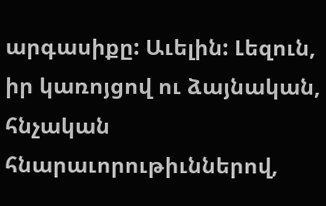արգասիքը: Աւելին: Լեզուն, իր կառոյցով ու ձայնական, հնչական հնարաւորութիւններով,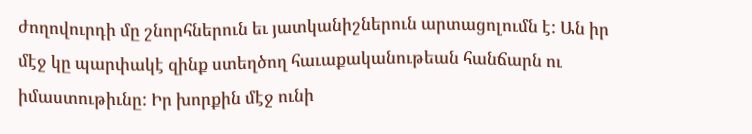ժողովուրդի մը շնորհներուն եւ յատկանիշներուն արտացոլումն է: Ան իր մէջ կը պարփակէ զինք ստեղծող հաւաքականութեան հանճարն ու իմաստութիւնը: Իր խորքին մէջ ունի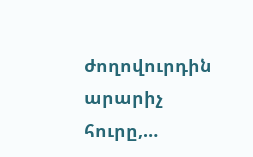ժողովուրդին արարիչ հուրը,…